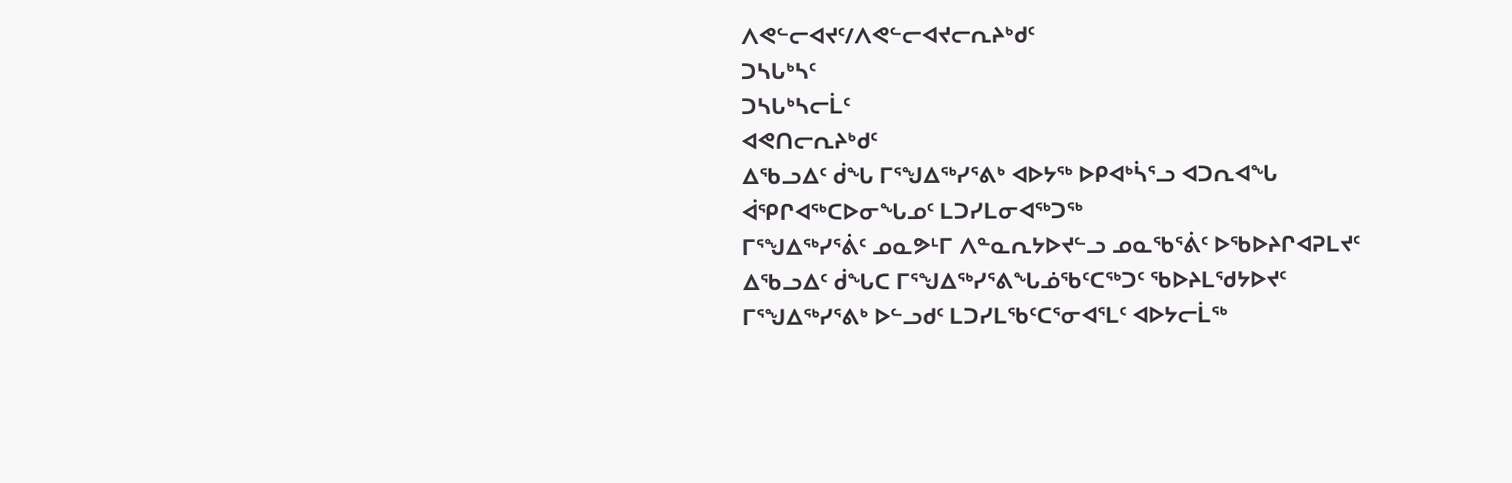ᐱᕙᓪᓕᐊᔪᑦ/ᐱᕙᓪᓕᐊᔪᓕᕆᔨᒃᑯᑦ
ᑐᓴᒐᒃᓴᑦ
ᑐᓴᒐᒃᓴᓕᒫᑦ
ᐊᕙᑎᓕᕆᔨᒃᑯᑦ
ᐃᖃᓗᐃᑦ ᑰᖓ ᒥᕐᖑᐃᖅᓯᕐᕕᒃ ᐊᐅᔭᖅ ᐅᑭᐊᒃᓵᕐᓗ ᐊᑐᕆᐊᖓ ᐋᕿᒋᐊᖅᑕᐅᓂᖓᓄᑦ ᒪᑐᓯᒪᓂᐊᖅᑐᖅ
ᒥᕐᖑᐃᖅᓯᕐᕖᑦ ᓄᓇᕗᒻᒥ ᐱᓐᓇᕆᔭᐅᔪᓪᓗ ᓄᓇᖃᕐᕖᑦ ᐅᖃᐅᔨᒋᐊᕈᒪᔪᑦ ᐃᖃᓗᐃᑦ ᑰᖓᑕ ᒥᕐᖑᐃᖅᓯᕐᕕᖓᓅᖃᑦᑕᖅᑐᑦ ᖃᐅᔨᒪᖁᔭᐅᔪᑦ ᒥᕐᖑᐃᖅᓯᕐᕕᒃ ᐅᓪᓗᑯᑦ ᒪᑐᓯᒪᖃᑦᑕᕐᓂᐊᕐᒪᑦ ᐊᐅᔭᓕᒫᖅ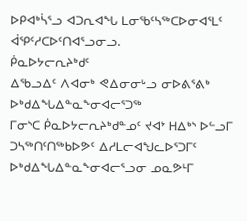ᐅᑭᐊᒃᓵᕐᓗ ᐊᑐᕆᐊᖓ ᒪᓂᖃᑦᓴᖅᑕᐅᓂᐊᕐᒪᑦ ᐋᕿᑦᓱᑕᐅᑦᑎᐊᕐᓗᓂᓗ.
ᑮᓇᐅᔭᓕᕆᔨᒃᑯᑦ
ᐃᖃᓗᐃᑦ ᐱᐊᓂᒃ ᕙᐃᓂᓂᒡᓗ ᓂᐅᕕᕐᕕᒃ ᐅᒃᑯᐃᖓᐃᓐᓇᖕᓂᐊᓕᕐᑐᖅ
ᒥᓂᔅᑕ ᑮᓇᐅᔭᓕᕆᔨᒃᑯᓐᓄᑦ ᔪᐊᔾ ᕼᐃᒃᔅ ᐅᓪᓗᒥ ᑐᓴᖅᑎᑦᑎᖅᑲᐅᕗᑦ ᐃᓱᒪᓕᐊᖑᓚᐅᕐᑐᒥᑦ ᐅᒃᑯᐃᖓᐃᓐᓇᖕᓂᐊᓕᕐᓗᓂ ᓄᓇᕗᒻᒥ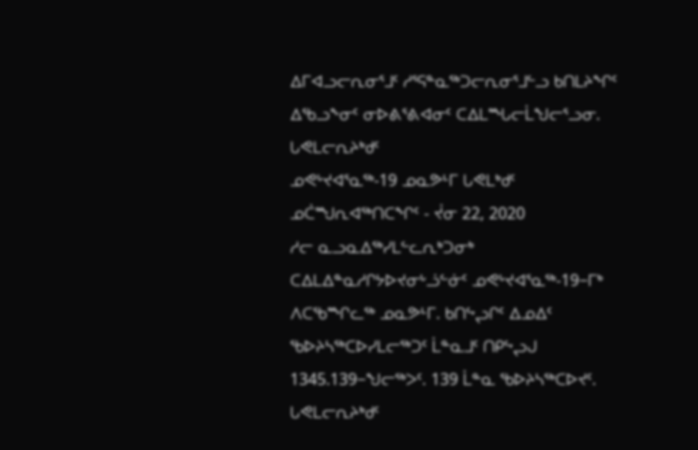ᐃᒥᐊᓗᓕᕆᓂᕐᒧᑦ ᓱᕐᕋᓐᓇᖅᑐᓕᕆᓂᕐᒧᓪᓗ ᑲᑎᒪᔨᖏᑦ ᐃᖃᓗᖕᓂᑦ ᓂᐅᕕᕐᕕᐊᓂᑦ ᑕᐃᒪᙵᓕᒫᖑᓕᕐᓗᓂ.
ᒐᕙᒪᓕᕆᔨᒃᑯᑦ
ᓄᕙᒡᔪᐊᕐᓇᖅ-19 ᓄᓇᕗᒻᒥ ᒐᕙᒪᒃᑯᑦ ᓄᑖᙳᕆᐊᖅᑎᑕᖏᑦ - ᔫᓂ 22, 2020
ᓱᓕ ᓇᓗᓇᐃᖅᓯᒪᓪᓚᕆᒃᑐᓂᒃ ᑕᐃᒪᐃᓐᓇᓱᒋᔭᐅᔪᓂᒡᓘᓪᓃᑦ ᓄᕙᒡᔪᐊᕐᓇᖅ-19−ᒥᒃ ᐱᑕᖃᙱᓚᖅ ᓄᓇᕗᒻᒥ. ᑲᑎᖦᖢᒋᑦ ᐃᓄᐃᑦ ᖃᐅᔨᓴᖅᑕᐅᓯᒪᓕᖅᑐᑦ ᒫᓐᓇᒧᑦ ᑎᑭᖦᖢᒍ 1345.139−ᖑᓕᖅᐳᑦ. 139 ᒫᓐᓇ ᖃᐅᔨᓴᖅᑕᐅᔪᑦ.
ᒐᕙᒪᓕᕆᔨᒃᑯᑦ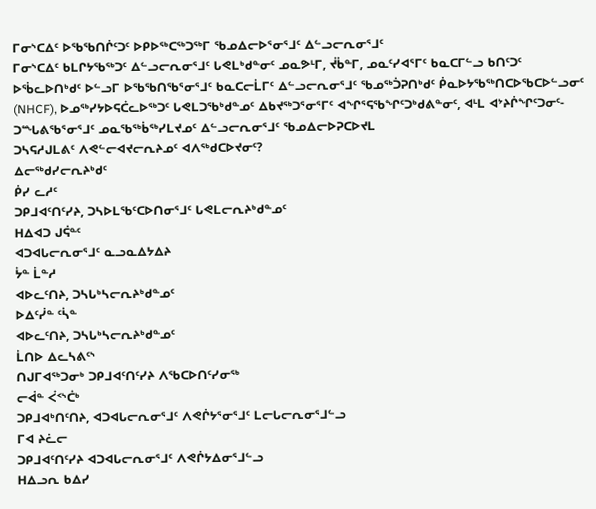ᒥᓂᔅᑕᐃᑦ ᐅᖃᖃᑎᒌᑦᑐᑦ ᐅᑭᐅᖅᑕᖅᑐᖅᒥ ᖃᓄᐃᓕᐅᕐᓂᕐᒧᑦ ᐃᓪᓗᓕᕆᓂᕐᒧᑦ
ᒥᓂᔅᑕᐃᑦ ᑲᒪᒋᔭᖃᖅᑐᑦ ᐃᓪᓗᓕᕆᓂᕐᒧᑦ ᒐᕙᒪᒃᑯᓐᓂᑦ ᓄᓇᕗᒻᒥ, ᔫᑳᓐᒥ, ᓄᓇᑦᓯᐊᕐᒥᑦ ᑲᓇᑕᒥᓪᓗ ᑲᑎᑦᑐᑦ ᐅᖄᓚᐅᑎᒃᑯᑦ ᐅᓪᓗᒥ ᐅᖃᖃᑎᖃᕐᓂᕐᒧᑦ ᑲᓇᑕᓕᒫᒥᑦ ᐃᓪᓗᓕᕆᓂᕐᒧᑦ ᖃᓄᖅᑑᕈᑎᒃᑯᑦ ᑮᓇᐅᔭᖃᖅᑎᑕᐅᖃᑕᐅᓪᓗᓂᑦ (NHCF), ᐅᓄᖅᓯᔭᐅᕋᑖᓚᐅᖅᑐᑦ ᒐᕙᒪᑐᖃᒃᑯᓐᓄᑦ ᐃᑲᔪᖅᑐᕐᓂᕐᒥᑦ ᐊᖏᕐᕋᖃᖏᑦᑐᒃᑯᕕᓐᓂᑦ, ᐊᒻᒪ ᐊᔾᔨᒌᖏᑦᑐᓂᑦ-ᑐᙵᕕᖃᕐᓂᕐᒧᑦ ᓄᓇᖃᖅᑳᖅᓯᒪᔪᓄᑦ ᐃᓪᓗᓕᕆᓂᕐᒧᑦ ᖃᓄᐃᓕᐅᕈᑕᐅᔪᒪ
ᑐᓴᕋᓱᒍᒪᕕᑦ ᐱᕙᓪᓕᐊᔪᓕᕆᔨᓄᑦ ᐊᐱᖅᑯᑕᐅᔪᓂᑦ?
ᐃᓕᖅᑯᓯᓕᕆᔨᒃᑯᑦ
ᑮᓯ ᓚᓱᑦ
ᑐᑭᒧᐊᑦᑎᑦᓯᔨ, ᑐᓴᐅᒪᖃᑦᑕᐅᑎᓂᕐᒧᑦ ᒐᕙᒪᓕᕆᔨᒃᑯᓐᓄᑦ
ᕼᐃᐊᑐ ᒍᕌᓐᑦ
ᐊᑐᐊᒐᓕᕆᓂᕐᒧᑦ ᓇᓗᓇᐃᔭᐃᔨ
ᔮᓐ ᒫᓐᓱ
ᐊᐅᓚᑦᑎᔨ, ᑐᓴᒐᒃᓴᓕᕆᔨᒃᑯᓐᓄᑦ
ᐅᐃᑦᓰᓐ ᑦᓵᓐ
ᐊᐅᓚᑦᑎᔨ, ᑐᓴᒐᒃᓴᓕᕆᔨᒃᑯᓐᓄᑦ
ᒫᑎᐅ ᐃᓚᓴᕕᑦᔅ
ᑎᒍᒥᐊᖅᑐᓂᒃ ᑐᑭᒧᐊᑦᑎᑦᓯᔨ ᐱᖃᑕᐅᑎᑦᓯᓂᖅ
ᓕᐋᓐ ᐹᑉᔅᑖᒃ
ᑐᑭᒧᐊᒃᑎᑦᑎᔨ, ᐊᑐᐊᒐᓕᕆᓂᕐᒧᑦ ᐱᕙᒌᔭᕐᓂᕐᒧᑦ ᒪᓕᒐᓕᕆᓂᕐᒧᓪᓗ
ᒥᐊ ᔨᓛᓕ
ᑐᑭᒧᐊᑦᑎᑦᓯᔨ ᐊᑐᐊᒐᓕᕆᓂᕐᒧᑦ ᐱᕙᒌᔭᐃᓂᕐᒧᓪᓗ
ᕼᐃᓗᕆ ᑲᐃᓯ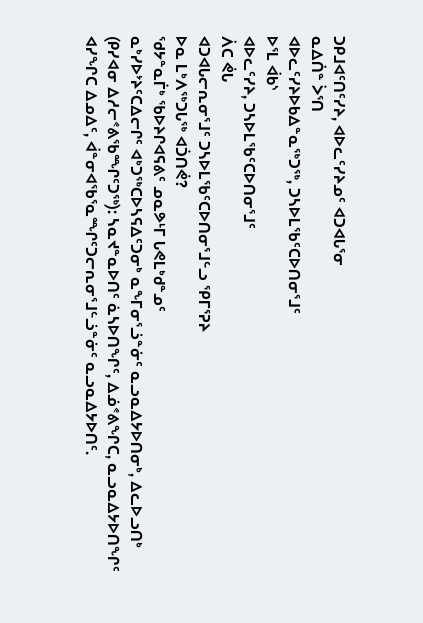ᑐᑭᒧᐊᑦᑎᑦᓯᔨ, ᐊᐅᓚᑦᓯᔨᓄᑦ ᐊᑐᐊᒐᕐᓂ
ᓇᐃᑏᓐ ᐴᕐᑎ
ᐊᐅᓚᑦᓯᔨᐅᑲᐃᓐᓇᖅᑐᖅ, ᑐᓴᐅᒪᖃᑦᑕᐅᑎᓂᕐᒧᑦ
ᐅᕐᒪ ᐋᑲᔅ
ᐊᐅᓚᑦᓯᔨ, ᑐᓴᐅᒪᖃᑦᑕᐅᑎᓂᕐᒧᑦ
ᐲᑕ ᕚᒐ
ᐊᑐᐊᒐᓕᕆᓂᕐᒧᑦ ᑐᓴᐅᒪᖃᑦᑕᐅᑎᓂᕐᒧᓪᓗ ᕿᒥᕐᕈᔨ
ᐅᓇ ᒪᒃᐱᖅᑐᒐᖅ ᐊᑑᑎᕚ?
ᖁᔭᓐᓇᒦᒃ ᖃᐅᔨᒋᐊᕋᕕᑦ ᓄᓇᕗᒻᒥ ᒐᕙᒪᒃᑯᓐᓄᑦ
ᓇᒃᓯᐅᔾᔨᑦᑕᐃᓕᒋᑦ ᐊᒃᑐᖅᑕᐅᓴᕋᐃᑦᑐᓂᒃ ᓇᖕᒥᓂᕐᓘᓐᓃᑦ ᓇᓗᓇᐃᔭᐅᑎᓂᒃ, ᐃᓚᐅᓗᑎᒃ (ᑭᓯᐊᓂ ᐃᓱᓕᕝᕕᖃᙱᑦᑐᖅ): ᓴᓇᔪᓐᓇᐅᑎᑦ ᓈᓴᐅᑎᖏᑦ, ᐃᓅᕝᕕᖏᑕ, ᓇᓗᓇᐃᔭᐅᑎᖏᑦ ᐊᓯᖏᑕ ᐃᓄᐃᑦ, ᐋᓐᓂᐊᖃᕐᓇᙱᑦᑐᓕᕆᓂᕐᒧᓪᓘᓐᓃᑦ ᓇᓗᓇᐃᔭᐅᑎᑦ.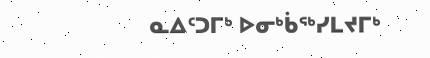ᓇᐃᑦᑐᒥᒃ ᐅᓂᒃᑳᖅᓯᒪᔪᒥᒃ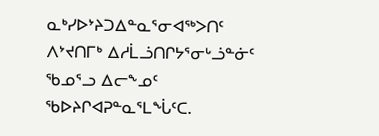ᓇᒃᓯᐅᔾᔨᑐᐃᓐᓇᕐᓂᐊᖅᐳᑎᑦ ᐱᔾᔪᑎᒥᒃ ᐃᓱᒫᓘᑎᒋᔭᕐᓂᒡᓘᓐᓃᑦ ᖃᓄᕐᓗ ᐃᓕᖕᓄᑦ ᖃᐅᔨᒋᐊᕈᓐᓇᕐᒪᖔᑦᑕ.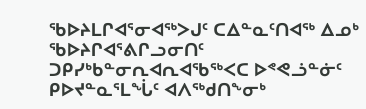ᖃᐅᔨᒪᒋᐊᕐᓂᐊᖅᐳᒍᑦ ᑕᐃᓐᓇᑦᑎᐊᖅ ᐃᓄᒃ ᖃᐅᔨᒋᐊᕐᕕᒋᓗᓂᑎᑦ ᑐᑭᓯᒃᑲᓐᓂᕆᐊᕆᐊᖃᖅᐸᑕ ᐅᕝᕙᓘᓐᓃᑦ ᑭᐅᔪᓐᓇᕐᒪᖔᑦ ᐊᐱᖅᑯᑎᖕᓂᒃ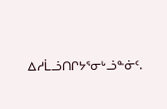ᐃᓱᒫᓘᑎᒋᔭᕐᓂᒡᓘᓐᓃᑦ.